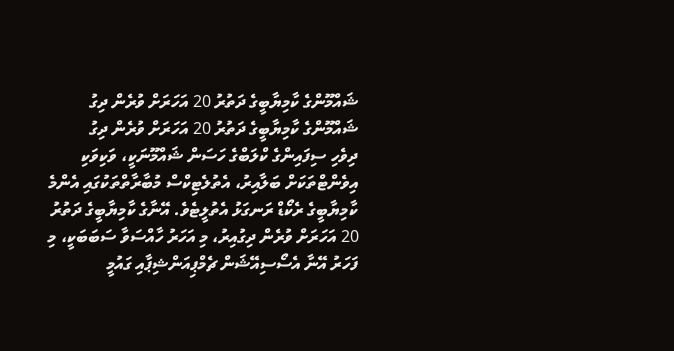ޝައްމޫންގެ ކާމިޔާބީގެ ދަތުރު 20 އަހަރަށް ވުރެން ދިގު ޝައްމޫންގެ ކާމިޔާބީގެ ދަތުރު 20 އަހަރަށް ވުރެން ދިގު
ދިވެހި ސިފައިންގެ ކްލަބްގެ ހަސަން ޝައްމޫނަކީ، ވަކިވަކި އިވެންޓްތަކަށް ބަލާއިރު، އެތުލެޓިކްސް މުބާރާތްތަކުގައި އެންމެ ކާމިޔާބީގެ ރެކޯޑް ރަނގަޅު އެތުލީޓެވެ. އޭނާގެ ކާމިޔާބީގެ ދަތުރު 20 އަހަރަށް ވުރެން ދިގުއިރު، މި އަހަރު ހާއްސަވާ ސަބަބަކީ، މި ފަހަރު އޭނާ އެސޯސިއޭޝަން ޗެމްޕިއަންޝިޕާއި ގައުމީ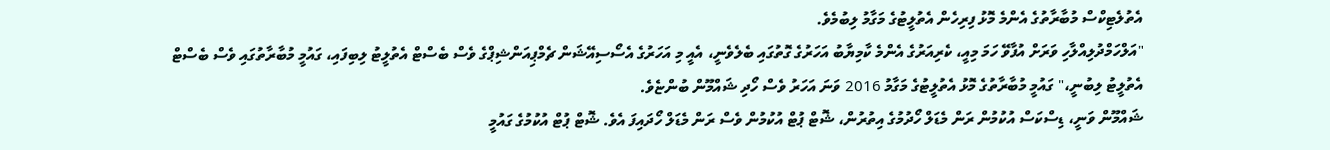އެތުލެޓިކްސް މުބާރާތުގެ އެންމެ މޮޅު ފިރިހެން އެތުލީޓުގެ މަގާމު ލިބުމެވެ.
"އަލްހަމްދުލިއްލާހި ވަރަށް އުފާވޭ ހަމަ މިއީ، ކެރިއަރުގެ އެންމެ ކާމިޔާބު އަހަރުގެ ގޮތުގައި ބެލެވެނީ، އެއީ މި އަހަރުގެ އެސޯސިއޭޝަން ޗެމްޕިއަންޝިޕްގެ ވެސް ބެސްޓް އެތުލީޓު ލިބިފައި، ގައުމީ މުބާރާތުގައި ވެސް ބެސްޓް އެތުލީޓު ލިބުނީ،" ގައުމީ މުބާރާތުގެ މޮޅު އެތުލީޓުގެ މަގާމު 2016 ވަނަ އަހަރު ވެސް ހޯދި ޝައްމޫން ބުންޏެވެ.
ޝައްމޫން ވަނީ، ޑިސްކަސް އުކުމުން ރަން މެޑަލް ހޯދުމުގެ އިތުރުން، ޝޮޓް ޕުޓް އުކުމުން ވެސް ރަން މެޑަލް ހޯދައިފަ އެވެ. ޝޮޓް ޕުޓް އުކުމުގެ ގައުމީ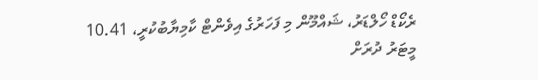ރެކޯޑް ހޯލްޑަރު، ޝައްމޫން މި ފަހަރުގެ އިވެންޓް ކާމިޔާބުކުރީ، 10.41 މީޓަރު ދުރަށް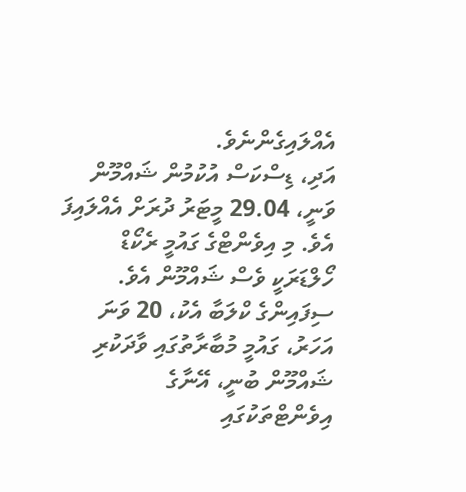އެއްލައިގެންނެވެ.
އަދި، ޑިސްކަސް އުކުމުން ޝައްމޫން ވަނީ، 29.04 މީޓަރު ދުރަށް އެއްލައިފަ އެވެ. މި އިވެންޓްގެ ގައުމީ ރެކޯޑް ހޯލްޑަރަކީ ވެސް ޝައްމޫން އެވެ.
ސިފައިންގެ ކްލަބާ އެކު، 20 ވަނަ އަހަރު، ގައުމީ މުބާރާތުގައި ވާދަކުރި ޝައްމޫން ބުނީ، އޭނާގެ އިވެންޓްތަކުގައި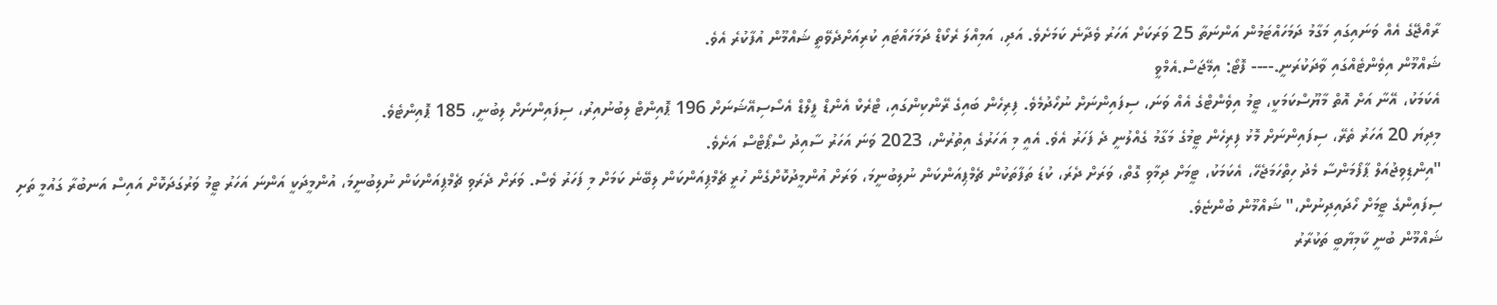ރާއްޖޭގެ އެއް ވަނައިގައި މަގާމު ދަމަހައްޓަމުން އަންނަތާ 25 ވަރަކަށް އަހަރު ވެދާނެ ކަމަށެވެ. އަދި، އަމިއްލަ ރެކޯޑް ދަމަހައްޓައި ކުރިއަށްދެވޭތީ ޝައްމޫން އުފާކުރެ އެވެ.
ޝައްމޫން އިވެންޓެއްގައި ވާދަކުރަނީ.---- ފޮޓޯ: އިމޭޖަސް.އެމްވީ
އެކަމަކު، އޭނާ އަށް އޮތް މާޔޫސްކަމަކީ، ޓީމު އިވެންޓްގެ އެއް ވަނަ، ސިފައިންނަށް ނުހޯދުމެވެ. ފިރިހެން ބައިގެ ރޭންކިންގައި، ޓްރެކް އެންޑް ފީލްޑް އެސޯސިއޭޝަނަށް 196 ޕޮއިންޓް ލިބުނުއިރު، ސިފައިންނަށް ލިބުނީ، 185 ޕޮއިންޓެވެ.
މިދިޔަ 20 އަހަރު ތެރޭ، ސިފައިންނަށް މޮޅު ފިރިހެން ޓީމުގެ މަގާމު ގެއްލުނީ ދެ ފަހަރު އެވެ. އެއީ މި އަހަރުގެ އިތުރުން، 2023 ވަނަ އަހަރު ސާއިދު ސްޕޯޓްސް އަށެވެ.
"އިންޑިވިޖުއަލް ޕާފޯމަންސާ މެދު ހިތްހަމަޖެހޭ، އެކަމަކު، ޓީމަށް ދިމާވި ގޮތް، ވަރަށް ދެރަ، ކުޑަ ތަފާތަކުން ޗެމްޕިއަންކަން ނުލިބުނީމަ، ވަރަށް އުންމީދުކޮށްގެން ހުރީ ޗެމްޕިއަންކަން ލިބޭނެ ކަމަށް މި ފަހަރު ވެސް. ވަރަށް ދެރަވި ޗެމްޕިއަންކަން ނުލިބުނީމަ، އުންމީދަކީ އަންނަ އަހަރު ޓީމު ވަރުގަދަކޮށް އައިސް އަނބުރާ ގައުމީ ތަށި ސިފައިންގެ ޓީމަށް ހޯދައިދިނުން،" ޝައްމޫން ބުންޏެވެ.
ޝައްމޫން ބުނީ ކާމިޔާބީ ތަކުރާރު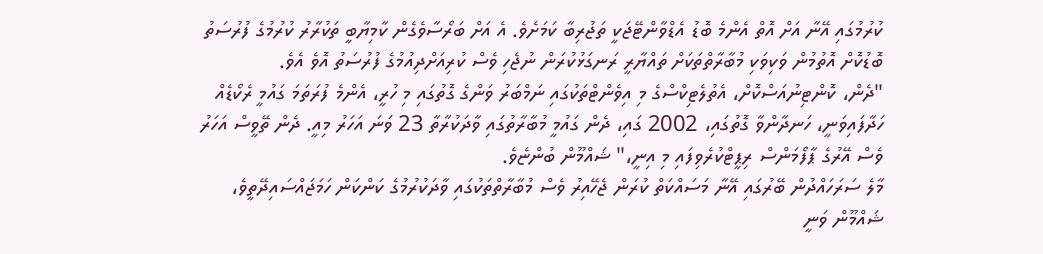ކުރުމުގައި އޭނާ އަށް އޮތް އެންމެ ބޮޑު އެޑްވާންޓޭޖަކީ ތަޖުރިބާ ކަމަށެވެ. އެ އަށް ބަރޯސާވެގެން ކާމިޔާބީ ތަކުރާރު ކުރުމުގެ ފުރުސަތު ބޮޑުކޮށް އޮތުމުން ވަކިވަކި މުބާރާތްތަކަށް ތައްޔާރީ ރަނގަޅުކުރަން ނުޖެހި ވެސް ކުރިއަށްދިއުމުގެ ފުރުސަތު އޮވެ އެވެ.
"ދެން، ކޮންޓިނުއަސްކޮށް، އެތުލެޓިކްސްގެ މި އިވެންޓްތަކުގައި ނަމްބަރު ވަންގެ ގޮތުގައި މި ހުރީ، އެންމެ ފުރަތަމަ ގައުމީ ރެކޯޑެއް ހަދާފައިވަނީ، ހަނދާންވާ ގޮތުގައި، 2002 ގައި، ދެން ގައުމީ މުބާރާތުގައި ވާދަކުރާތާ 23 ވަނަ އަހަރު މިއީ. ދެން ތޭވީސް އަހަރު ވެސް އޭރުގެ ޕާފޯމަންސް ރިޕީޓްކުރެވިފައި މި އިނީ،" ޝައްމޫން ބުންޏެވެ.
މާލެ ސަރަހައްދުން ބޭރުގައި އޭނާ މަސައްކަތް ކުރަން ޖެހޭއިރު ވެސް މުބާރާތްތަކުގައި ވާދަކުރުމުގެ ކަންކަން ހަމަޖައްސައިދޭތީވެ، ޝައްމޫން ވަނީ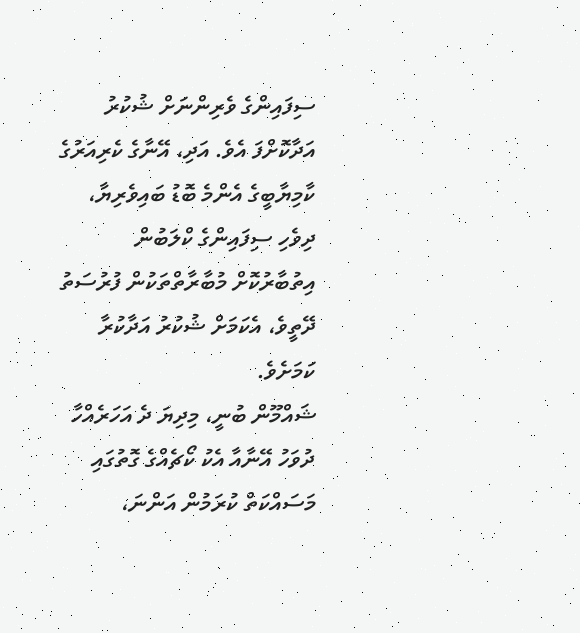ސިފައިންގެ ވެރިންނަށް ޝުކުރު އަދާކޮށްފަ އެވެ. އަދި، އޭނާގެ ކެރިއަރުގެ ކާމިޔާބީގެ އެންމެ ބޮޑު ބައިވެރިޔާ، ދިވެހި ސިފައިންގެ ކްލަބުން އިތުބާރުކޮށް މުބާރާތްތަކުން ފުރުސަތު ދޭތީވެ، އެކަމަށް ޝުކުރު އަދާކުރާ ކަމަށެވެ.
ޝައްމޫން ބުނީ، މިދިޔަ ދެ އަހަރެއްހާ ދުވަހު އޭނާއާ އެކު ކޯޗެއްގެ ގޮތުގައި މަސައްކަތް ކުރަމުން އަންނަ،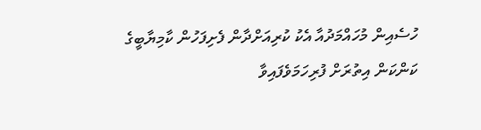ހުސެއިން މުހައްމަދުއާ އެކު ކުރިއަށްދާން ފެށިފަހުން ކާމިޔާބީގެ ކަންކަން އިތުރަށް ފުރިހަމަވެފައިވާ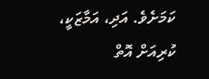ކަމަށެވެ. އަދި، އަމާޒަކީ، ކުރިއަށް އޮތް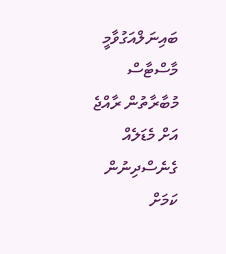ބައިނަލްއަގުވާމީ މާސްޓާސް މުބާރާތުން ރާއްޖެ އަށް މެޑަލެއް ގެނެސްދިނުން ކަމަށް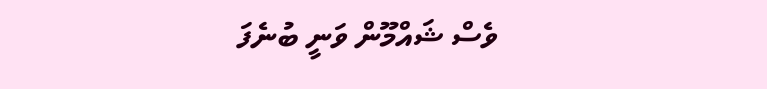ވެސް ޝައްމޫން ވަނީ ބުނެފަ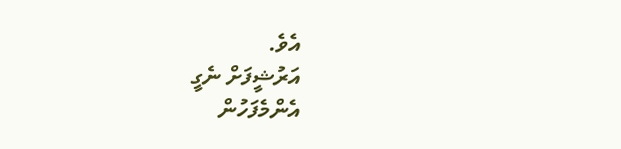އެވެ.
އަރުޝީފަށް ނެގީ
އެންމެފަހުން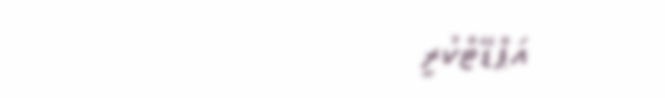އަޕްޑޭޓްކުރީ